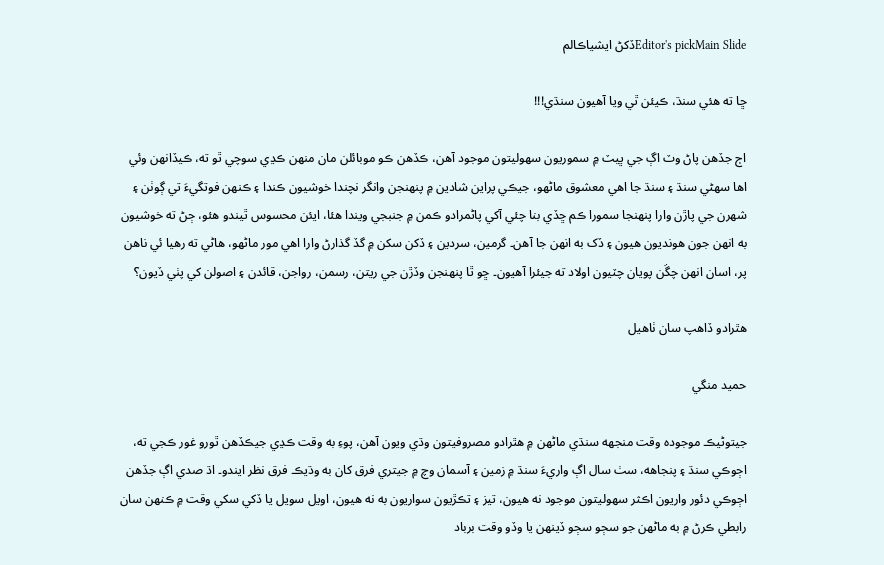Editor's pickMain Slideڏکڻ ايشياڪالم

ڇا ته هئي سنڌ، ڪيئن ٿي ويا آهيون سنڌي!!!

اڄ جڏهن پاڻ وٽ اڳ جي ڀيٽ ۾ سموريون سهوليتون موجود آهن، ڪڏهن ڪو موبائلن مان منهن ڪڍي سوچي ٿو ته، ڪيڏانهن وئي اها سهڻي سنڌ ۽ سنڌ جا اهي معشوق ماڻهو، جيڪي پراين شادين ۾ پنهنجن وانگر نچندا خوشيون ڪندا ۽ ڪنهن فوتگيءَ تي ڳوٺن ۽ شهرن جي پاڙن وارا پنهنجا سمورا ڪم ڇڏي بنا چئي آکي پاڻمرادو ڪمن ۾ جنبجي ويندا هئا، ايئن محسوس ٿيندو هئو، ڄڻ ته خوشيون به انهن جون هونديون هيون ۽ ڏک به انهن جا آهن۔ گرمين، سردين ۽ ڏکن سکن ۾ گڏ گذارڻ وارا اهي مور ماڻهو، هاڻي ته رهيا ئي ناهن پر، اسان انهن چڱن پويان چٽيون اولاد ته جيئرا آهيون۔ ڇو ٿا پنهنجن وڏڙن جي ريتن، رسمن، رواجن، قائدن ۽ اصولن کي پٺي ڏيون؟

ھٿرادو ڏاھپ سان ٺاھيل

حميد منگي

جيتوڻيڪ موجوده وقت منجهه سنڌي ماڻهن ۾ هٿرادو مصروفيتون وڌي ويون آهن، پوءِ به وقت ڪڍي جيڪڏهن ٿورو غور ڪجي ته، اڄوڪي سنڌ ۽ پنجاهه، سٺ سال اڳ واريءَ سنڌ ۾ زمين ۽ آسمان وچ ۾ جيتري فرق کان به وڌيڪ فرق نظر ايندو۔ اڌ صدي اڳ جڏهن اڄوڪي دئور واريون اڪثر سهوليتون موجود نه هيون، تيز ۽ تڪڙيون سواريون به نه هيون، اويل سويل يا ڏکي سکي وقت ۾ ڪنهن سان رابطي ڪرڻ ۾ به ماڻهن جو سڄو سڄو ڏينهن يا وڏو وقت برباد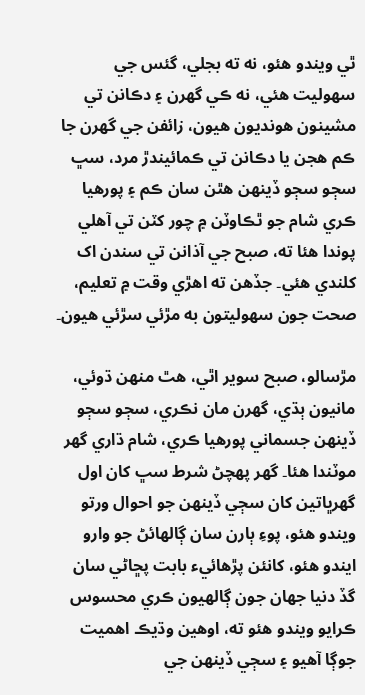ٿي ويندو هئو، نه ته بجلي، گئس جي سهوليت هئي، نه ڪي گهرن ۽ دڪانن تي مشينون هونديون هيون، زائفن جي گهرن جا ڪم هجن يا دڪانن تي ڪمائيندڙ مرد، سڀ سڄو سڄو ڏينهن هٿن سان ڪم ۽ پورهيا ڪري شام جو ٿڪاوٽن ۾ چور کٽن تي آهلي پوندا هئا ته، صبح جي آذانن تي سندن اک کلندي هئي۔ جڏهن ته اهڙي وقت ۾ تعليم، صحت جون سهوليتون به مڙئي سڙئي هيون۔

مڙسالو، صبح سوير اٿي، هٿ منهن ڌوئي، مانيون ٻڌي، گهرن مان نڪري، سڄو سڄو ڏينهن جسماني پورهيا ڪري، شام ڌاري گهر موٽندا هئا۔ گهر پهچڻ شرط سڀ کان اول گهرڀاتين کان سڄي ڏينهن جو احوال ورتو ويندو هئو، پوءِ ٻارن سان ڳالهائڻ جو وارو ايندو هئو، کانئن پڙهائيء بابت پڇاڻي سان گڏ دنيا جهان جون ڳالهيون ڪري محسوس ڪرايو ويندو هئو ته، اوهين وڌيڪ اهميت جوڳا آهيو ۽ سڄي ڏينهن جي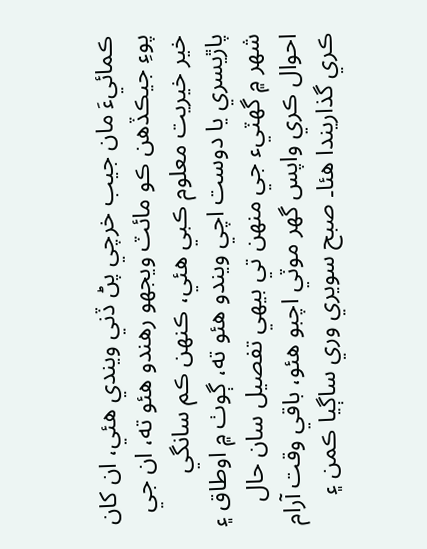ڪمائيءَ مان جيب خرچي پڻ ڏني ويندي هئي، ان کان پوءِ جيڪڏهن ڪو مائٽ ويجهو رهندو هئو ته، ان جي خير خيريت معلوم ڪبي هئي، ڪنهن ڪم سانگي پاڙيسري يا دوست اچي ويندو هئو ته، ڳوٺ ۾ اوطاق ۽ شهر ۾ گهٽيء جي منهن تي بيهي تفصيل سان حال احوال ڪري واپس گهر موٽي اچبو هئو، باقي وقت آرام ڪري گذاريندا هئا۔ صبح سويري وري ساڳيا ڪمن ۽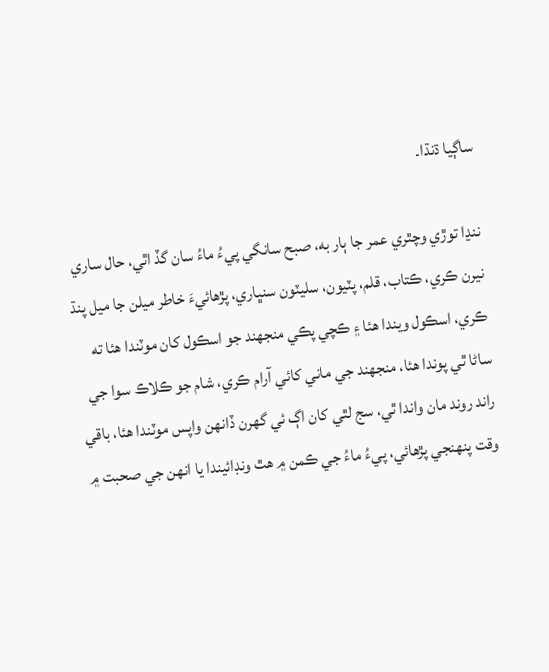ساڳيا ڌنڌا۔

ننڍا توڙي وچٿري عمر جا ٻار به، صبح سانگي پيءُ ماءُ سان گڏ اٿي، حال ساري نيرن ڪري، ڪتاب، قلم، پٽيون، سليٽون سنڀاري، پڙهائيءَ خاطر ميلن جا ميل پنڌ ڪري، اسڪول ويندا هئا ۽ ڪچي پڪي منجهند جو اسڪول کان موٽندا هئا ته ساڻا ٿي پوندا هئا، منجهند جي ماني کائي آرام ڪري، شام جو ڪلاڪ سوا جي راند روند مان واندا ٿي، سج لٿي کان اڳ ئي گهرن ڏانهن واپس موٽندا هئا، باقي وقت پنهنجي پڙهائي، پيءُ ماءُ جي ڪمن ۾ هٿ ونڊائيندا يا انهن جي صحبت ۾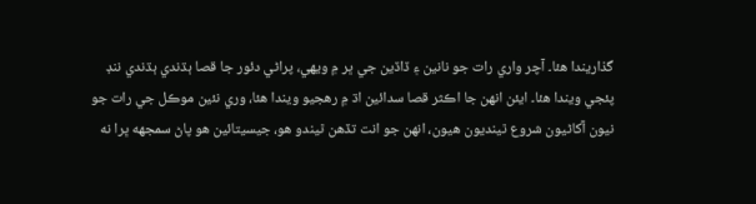گذاريندا هئا۔ آچر واري رات جو نانين ۽ ڏاڏين جي ڀر ۾ ويهي، پراڻي دئور جا قصا ٻڌندي ٻڌندي ننڊ پئجي ويندا هئا۔ ايئن انهن جا اڪثر قصا سدائين اڌ ۾ رهجيو ويندا هئا، وري نئين موڪل جي رات جو نيون آکاڻيون شروع ٿينديون هيون، انهن جو انت تڏهن ٿيندو هو، جيسيتائين هو پاڻ سمجهه ڀرا نه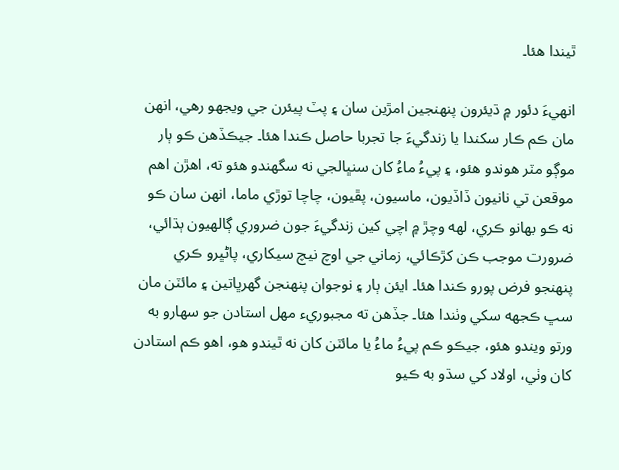ٿيندا هئا۔

انهيءَ دئور ۾ ڌيئرون پنهنجين امڙين سان ۽ پٽ پيئرن جي ويجهو رهي، انهن مان ڪم ڪار سکندا يا زندگيءَ جا تجربا حاصل ڪندا هئا۔ جيڪڏهن ڪو ٻار موڳو مٽر هوندو هئو، ۽ پيءُ ماءُ کان سنڀالجي نه سگهندو هئو ته، اهڙن اهم موقعن تي نانيون ڏاڏيون، ماسيون، پڦيون، چاچا توڙي ماما، انهن سان ڪو نه ڪو بهانو ڪري، لهه وچڙ ۾ اچي کين زندگيءَ جون ضروري ڳالهيون ٻڌائي، ضرورت موجب ڪن کڙڪائي، زماني جي اوچ نيچ سيکاري، پاڻڀرو ڪري پنهنجو فرض پورو ڪندا هئا۔ ايئن ٻار ۽ نوجوان پنهنجن گهرڀاتين ۽ مائٽن مان سڀ ڪجهه سکي وٺندا هئا۔ جڏهن ته مجبوريء مهل استادن جو سهارو به ورتو ويندو هئو، جيڪو ڪم پيءُ ماءُ يا مائٽن کان نه ٿيندو هو، اهو ڪم استادن کان وٺي، اولاد کي سڌو به ڪيو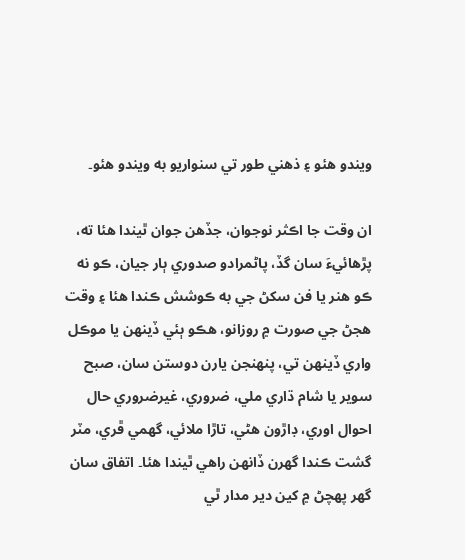ويندو هئو ۽ ذهني طور تي سنواريو به ويندو هئو۔

ان وقت جا اڪثر نوجوان، جڏهن جوان ٿيندا هئا ته، پڙهائيءَ سان گڏ، پاڻمرادو صدوري ٻار جيان، ڪو نه ڪو هنر يا فن سکڻ جي به ڪوشش ڪندا هئا ۽ وقت هجڻ جي صورت ۾ روزانو، هڪو ٻئي ڏينهن يا موڪل واري ڏينهن تي، پنهنجن يارن دوستن سان، صبح سوير يا شام ڌاري ملي، ضروري، غيرضروري حال احوال اوري، ڊاڙون هڻي، تاڙا ملائي، گهمي ڦري، مٽر گشت ڪندا گهرن ڏانهن راهي ٿيندا هئا۔ اتفاق سان گهر پهچڻ ۾ کين دير مدار ٿي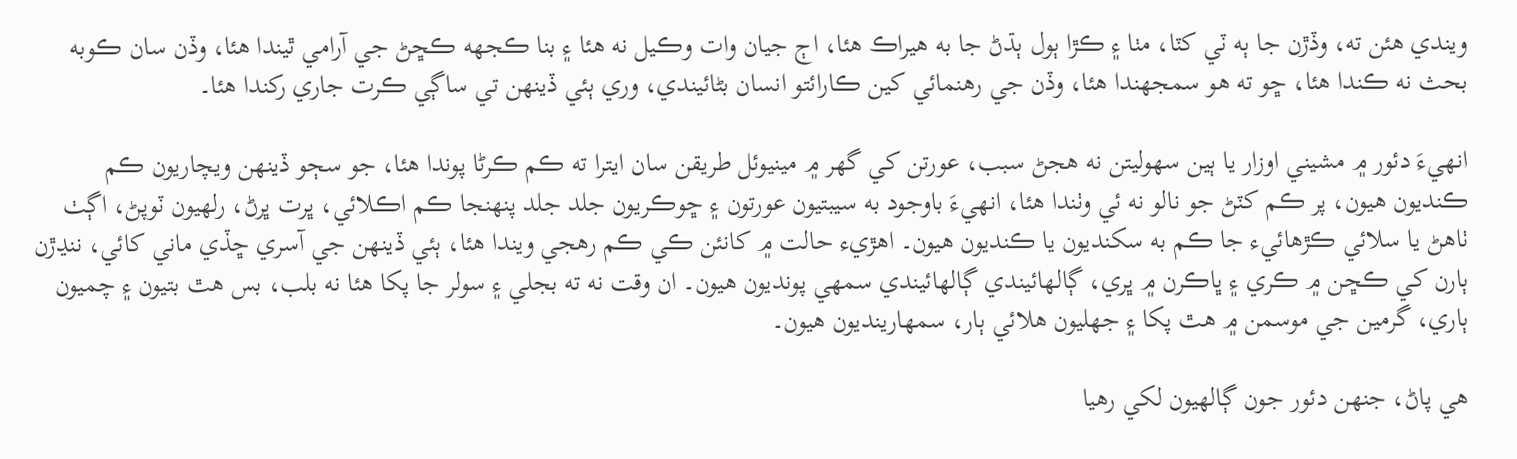ويندي هئن ته، وڏڙن جا ٻه ٽي کٽا، مٺا ۽ ڪڙا ٻول ٻڌڻ جا به هيراڪ هئا، اڄ جيان وات وڪيل نه هئا ۽ بنا ڪجهه ڪڇڻ جي آرامي ٿيندا هئا، وڏن سان ڪوبه بحث نه ڪندا هئا، ڇو ته هو سمجهندا هئا، وڏن جي رهنمائي کين ڪارائتو انسان بڻائيندي، وري ٻئي ڏينهن تي ساڳي ڪرت جاري رکندا هئا۔

انهيءَ دئور ۾ مشيني اوزار يا ٻين سهوليتن نه هجڻ سبب، عورتن کي گهر ۾ مينيوئل طريقن سان ايترا ته ڪم ڪرڻا پوندا هئا، جو سڄو ڏينهن ويچاريون ڪم ڪنديون هيون، پر ڪم کٽڻ جو نالو نه ئي وٺندا هئا، انهيءَ باوجود به سيبتيون عورتون ۽ ڇوڪريون جلد جلد پنهنجا ڪم اڪلائي، ڀرت ڀرڻ، رلهيون ٽوپڻ، اڳٺ ٺاهڻ يا سلائي ڪڙهائيء جا ڪم به سکنديون يا ڪنديون هيون۔ اهڙيء حالت ۾ کانئن ڪي ڪم رهجي ويندا هئا، ٻئي ڏينهن جي آسري ڇڏي ماني کائي، ننڍڙن ٻارن کي ڪڇن ۾ ڪري ۽ ڀاڪرن ۾ ڀري، ڳالهائيندي ڳالهائيندي سمهي پونديون هيون۔ ان وقت نه ته بجلي ۽ سولر جا پکا هئا نه بلب، بس هٿ بتيون ۽ چميون ٻاري، گرمين جي موسمن ۾ هٿ پکا ۽ جهليون هلائي ٻار، سمهارينديون هيون۔

هي پاڻ، جنهن دئور جون ڳالهيون لکي رهيا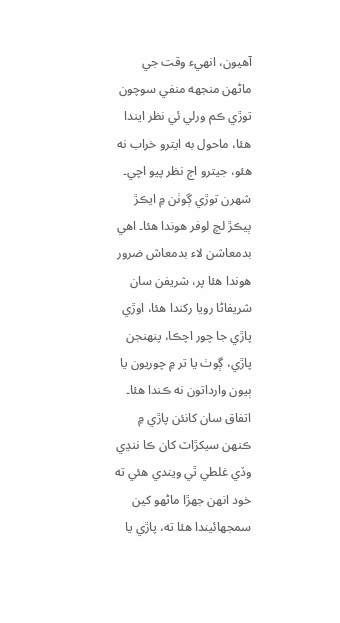آهيون، انهيء وقت جي ماڻهن منجهه منفي سوچون توڙي ڪم ورلي ئي نظر ايندا هئا، ماحول به ايترو خراب نه هئو، جيترو اڄ نظر پيو اچي۔ شهرن توڙي ڳوٺن ۾ ايڪڙ ٻيڪڙ لچ لوفر هوندا هئا۔ اهي بدمعاشن لاء بدمعاش ضرور هوندا هئا پر، شريفن سان شريفاڻا رويا رکندا هئا، اوڙي پاڙي جا چور اچڪا، پنهنجن پاڙي، ڳوٺ يا تر ۾ چوريون يا ٻيون وارداتون نه ڪندا هئا۔ اتفاق سان کانئن پاڙي ۾ ڪنهن سيکڙاٽ کان ڪا ننڍي وڏي غلطي ٿي ويندي هئي ته خود انهن جهڙا ماڻهو کين سمجهائيندا هئا ته، پاڙي يا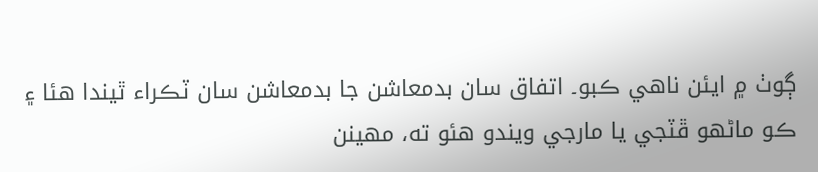ڳوٺ ۾ ايئن ناهي ڪبو۔ اتفاق سان بدمعاشن جا بدمعاشن سان ٽڪراء ٿيندا هئا ۽ ڪو ماڻهو ڦٽجي يا مارجي ويندو هئو ته، مهينن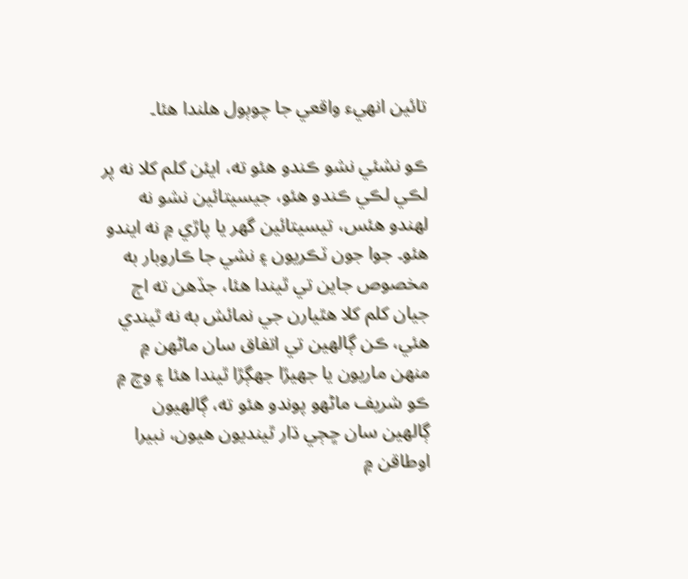تائين انهيء واقعي جا چوٻول هلندا هئا۔

ڪو نشئي نشو ڪندو هئو ته، ايئن کلم کلا نه پر لڪي لڪي ڪندو هئو، جيسيتائين نشو نه لهندو هئس، تيسيتائين گهر يا پاڙي ۾ نه ايندو هئو۔ جوا جون ٽڪريون ۽ نشي جا ڪاروبار به مخصوص جاين تي ٿيندا هئا، جڏهن ته اڄ جيان کلم کلا هٿيارن جي نمائش به نه ٿيندي هئي، ڪن ڳالهين تي اتفاق سان ماڻهن ۾ منهن ماريون يا جهيڙا جهڳڙا ٿيندا هئا ۽ وچ ۾ ڪو شريف ماڻهو پوندو هئو ته، ڳالهيون ڳالهين سان ڇڄي ڌار ٿينديون هيون، نبيرا اوطاقن ۾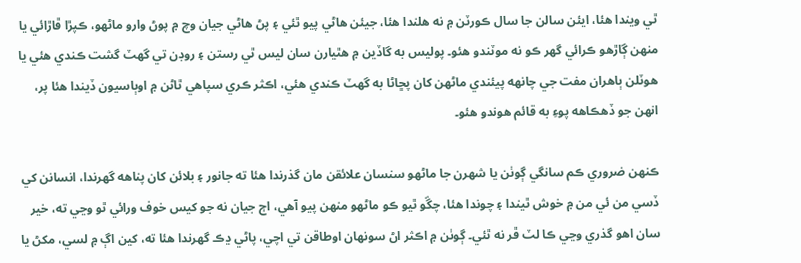ٿي ويندا هئا، ايئن سالن جا سال ڪورٽن ۾ نه هلندا هئا، جيئن هاڻي پيو ٿئي ۽ پڻ هاڻي جيان وچ ۾ پوڻ وارو ماڻهو، ڪپڙا ڦاڙائي يا منهن ڳاڙهو ڪرائي گهر ڪو نه موٽندو هئو۔ پوليس به گاڏين ۾ ھٿيارن سان ليس ٿي رستن ۽ روڊن تي گهٽ گشت ڪندي هئي يا هوٽلن ٻاهران مفت جي چانهه پيئندي ماڻهن کان پڇاڻا به گهٽ ڪندي هئي، اڪثر ڪري سپاهي ٿاڻن ۾ اوٻاسيون ڏيندا هئا پر، انهن جو ڏهڪاهه پوءِ به قائم هوندو هئو۔

ڪنهن ضروري ڪم سانگي ڳوٺن يا شهرن جا ماڻهو سنسان علائقن مان گذرندا هئا ته جانور ۽ بلائن کان پناهه گهرندا، انسانن کي ڏسي من ئي من ۾ خوش ٿيندا ۽ چوندا هئا، چڱو ٿيو ڪو ماڻهو منهن پيو آهي، اڄ جيان نه جو کيس خوف ورائي ٿو وڃي ته، خير سان اهو گذري وڃي ڪا لٽ ڦر نه ٿئي۔ ڳوٺن ۾ اڪثر اڻ سونهان اوطاقن تي اچي، پاڻي ڍڪ گهرندا هئا ته، کين اڳ ۾ لسي، مکڻ يا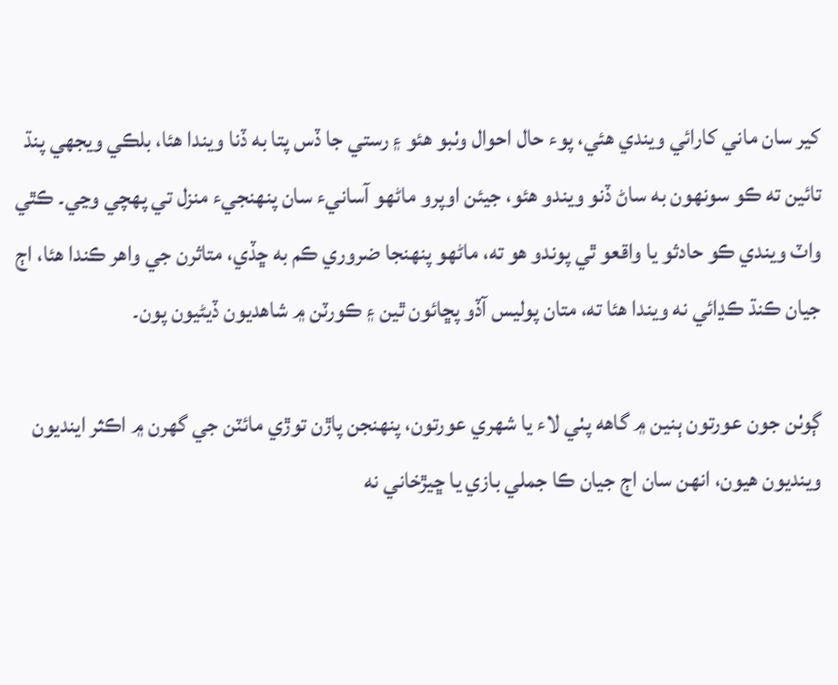کير سان ماني کارائي ويندي هئي، پوء حال احوال وٺبو هئو ۽ رستي جا ڏس پتا به ڏنا ويندا هئا، بلڪي ويجهي پنڌ تائين ته ڪو سونهون به ساڻ ڏنو ويندو هئو، جيئن اوپرو ماڻهو آسانيء سان پنهنجيء منزل تي پهچي وڃي۔ ڪٿي واٽ ويندي ڪو حادثو يا واقعو ٿي پوندو هو ته، ماڻهو پنهنجا ضروري ڪم به ڇڏي، متاثرن جي واهر ڪندا هئا، اڄ جيان ڪنڌ ڪڍائي نه ويندا هئا ته، متان پوليس آڏو پڇائون ٿين ۽ ڪورٽن ۾ شاهديون ڏيڻيون پون۔

ڳوٺن جون عورتون ٻنين ۾ گاهه پٺي لاء يا شهري عورتون، پنهنجن پاڙن توڙي مائٽن جي گهرن ۾ اڪثر اينديون وينديون هيون، انهن سان اڄ جيان ڪا جملي بازي يا ڇيڙخاني نه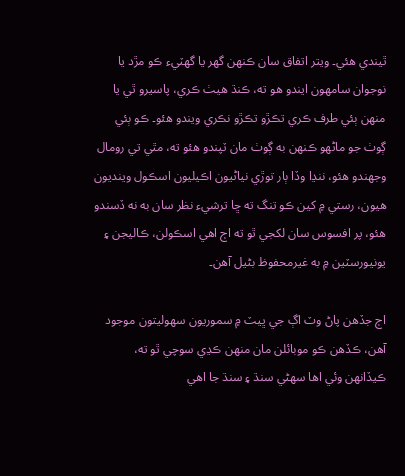ٿيندي هئي۔ ويتر اتفاق سان ڪنهن گهر يا گهٽيء ڪو مڙد يا نوجوان سامهون ايندو هو ته، ڪنڌ هيٺ ڪري، پاسيرو ٿي يا منهن ٻئي طرف ڪري تڪڙو تڪڙو نڪري ويندو هئو۔ ڪو ٻئي ڳوٺ جو ماڻهو ڪنهن به ڳوٺ مان ٽپندو هئو ته، مٿي تي رومال وجهندو هئو، ننڍا وڏا ٻار توڙي نياڻيون اڪيليون اسڪول وينديون هيون، رستي ۾ کين ڪو تنگ ته ڇا ترشيء نظر سان به نه ڏسندو هئو، پر افسوس سان لکجي ٿو ته اڄ اهي اسڪولن، ڪاليجن ۽ يونيورسٽين ۾ به غيرمحفوظ بڻيل آهن۔

اڄ جڏهن پاڻ وٽ اڳ جي ڀيٽ ۾ سموريون سهوليتون موجود آهن، ڪڏهن ڪو موبائلن مان منهن ڪڍي سوچي ٿو ته، ڪيڏانهن وئي اها سهڻي سنڌ ۽ سنڌ جا اهي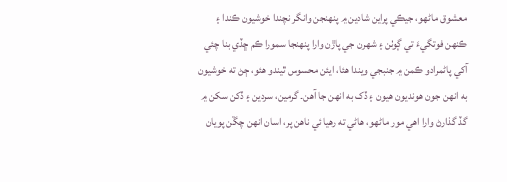معشوق ماڻهو، جيڪي پراين شادين ۾ پنهنجن وانگر نچندا خوشيون ڪندا ۽ ڪنهن فوتگيءَ تي ڳوٺن ۽ شهرن جي پاڙن وارا پنهنجا سمورا ڪم ڇڏي بنا چئي آکي پاڻمرادو ڪمن ۾ جنبجي ويندا هئا، ايئن محسوس ٿيندو هئو، ڄڻ ته خوشيون به انهن جون هونديون هيون ۽ ڏک به انهن جا آهن۔ گرمين، سردين ۽ ڏکن سکن ۾ گڏ گذارڻ وارا اهي مور ماڻهو، هاڻي ته رهيا ئي ناهن پر، اسان انهن چڱن پويان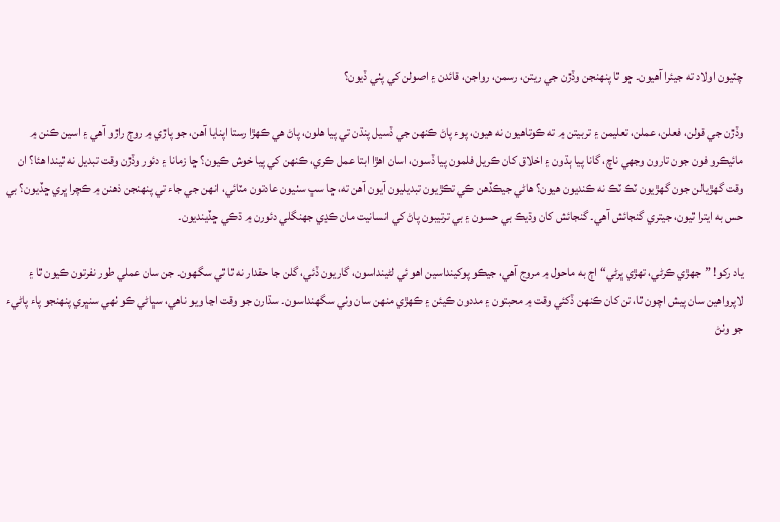چٽيون اولاد ته جيئرا آهيون۔ ڇو ٿا پنهنجن وڏڙن جي ريتن، رسمن، رواجن، قائدن ۽ اصولن کي پٺي ڏيون؟

وڏڙن جي قولن، فعلن، عملن، تعليمن ۽ تربيتن ۾ ته ڪوتاهيون نه هيون، پوء پاڻ ڪنهن جي ڏسيل پنڌن تي پيا هلون، پاڻ هي ڪهڙا رستا اپنايا آهن، جو پاڙي ۾ روڄ راڙو آهي ۽ اسين ڪنن ۾ مائيڪرو فون جون تارون وجهي ناچ، گانا پيا ٻڌون ۽ اخلاق کان ڪريل فلمون پيا ڏسون، اسان اهڙا ابتا عمل ڪري، ڪنهن کي پيا خوش ڪيون؟ ڇا زمانا ۽ دئور وڏڙن وقت تبديل نه ٿيندا هئا؟ ان وقت گهڙيالن جون گهڙيون ٽڪ ٽڪ نه ڪنديون هيون؟ هاڻي جيڪڏهن ڪي تڪڙيون تبديليون آيون آهن ته، ڇا سڀ سٺيون عادتون مٽائي، انهن جي جاء تي پنهنجن ذهنن ۾ ڪچرا ڀري ڇڏيون؟ بي حس به ايترا ٿيون، جيتري گنجائش آهي۔ گنجائش کان وڌيڪ بي حسون ۽ بي ترتيبون پاڻ کي انسانيت مان ڪڍي جهنگلي دئورن ۾ ڌڪي ڇڏينديون۔

ياد رکو! ”جهڙي ڪرڻي، تهڙي ڀرڻي“ اڄ به ماحول ۾ مروج آهي، جيڪو پوکينداسين اهو ئي لڻينداسون، گاريون ڏئي، گلن جا حقدار نه ٿا ٿي سگهون۔ جن سان عملي طور نفرتون ڪيون ٿا ۽ لاپرواهين سان پيش اچون ٿا، تن کان ڪنهن ڏکئي وقت ۾ محبتون ۽ مددون ڪيئن ۽ ڪهڙي منهن سان وٺي سگهنداسون۔ سڌارن جو وقت اڃا ويو ناهي، سڀاڻي ڪو ٺهي سنڀري پنهنجو پاء پاڻيء جو وٺڻ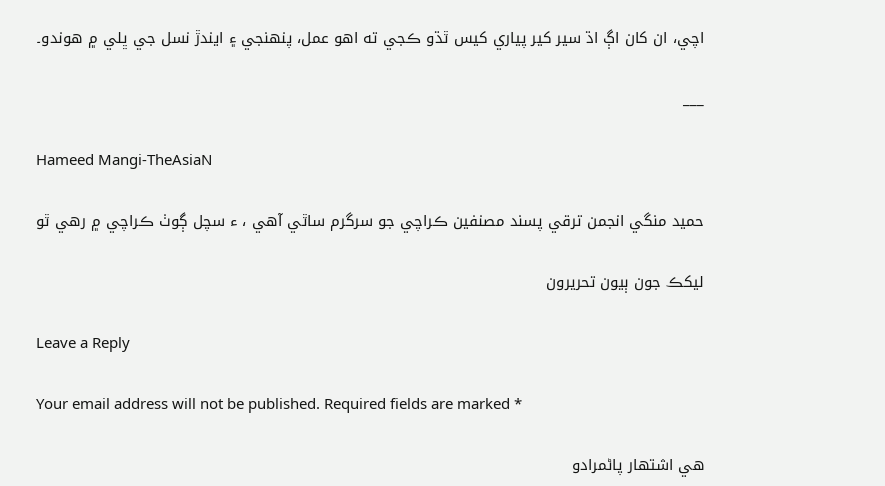اچي، ان کان اڳ اڌ سير کير پياري کيس ٿڌو ڪجي ته اهو عمل، پنهنجي ۽ ايندڙ نسل جي ڀلي ۾ هوندو۔

___

Hameed Mangi-TheAsiaN

حميد منگي انجمن ترقي پسند مصنفين ڪراچي جو سرگرم ساٿي آهي ، ء سچل ڳوٺ ڪراچي ۾ رھي ٿو

ليکڪ جون ٻيون تحريرون

Leave a Reply

Your email address will not be published. Required fields are marked *

هي اشتهار پاڻمرادو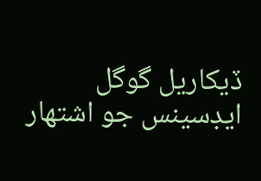ڏيکاريل گوگل ايڊسينس جو اشتهار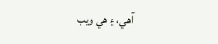آهي، ۽ هي ويب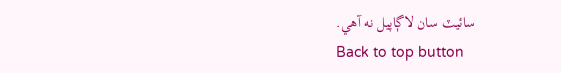سائيٽ سان لاڳاپيل نه آهي.
Back to top button